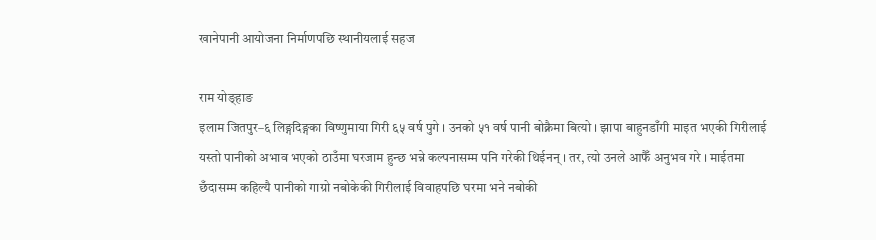खानेपानी आयोजना निर्माणपछि स्थानीयलाई सहज

राम योङ्हाङ
इलाम जितपुर–६ लिङ्गदिङ्गका विष्णुमाया गिरी ६५ वर्ष पुगे । उनको ५१ वर्ष पानी बोक्नैमा बित्यो । झापा बाहुनडाँगी माइत भएकी गिरीलाई यस्तो पानीको अभाव भएको ठाउँमा घरजाम हुन्छ भन्ने कल्पनासम्म पनि गरेकी थिईनन् । तर, त्यो उनले आफैँ अनुभव गरे । माईतमा छँदासम्म कहिल्यै पानीको गाग्रो नबोकेकी गिरीलाई विवाहपछि घरमा भने नबोकी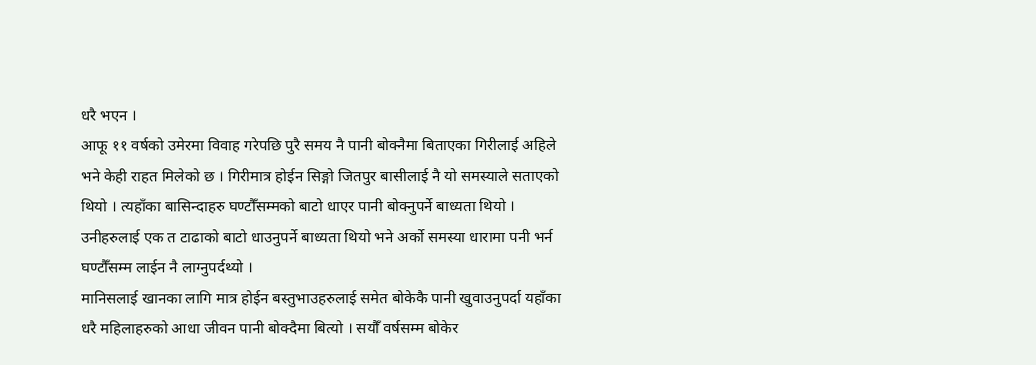धरै भएन ।
आफू ११ वर्षको उमेरमा विवाह गरेपछि पुरै समय नै पानी बोक्नैमा बिताएका गिरीलाई अहिले भने केही राहत मिलेको छ । गिरीमात्र होईन सिङ्गो जितपुर बासीलाई नै यो समस्याले सताएको थियो । त्यहाँका बासिन्दाहरु घण्टौँसम्मको बाटो धाएर पानी बोक्नुपर्ने बाध्यता थियो । उनीहरुलाई एक त टाढाको बाटो धाउनुपर्ने बाध्यता थियो भने अर्को समस्या धारामा पनी भर्न घण्टौँसम्म लाईन नै लाग्नुपर्दथ्यो ।
मानिसलाई खानका लागि मात्र होईन बस्तुभाउहरुलाई समेत बोकेकै पानी खुवाउनुपर्दा यहाँका धरै महिलाहरुको आधा जीवन पानी बोक्दैमा बित्यो । सयौँ वर्षसम्म बोकेर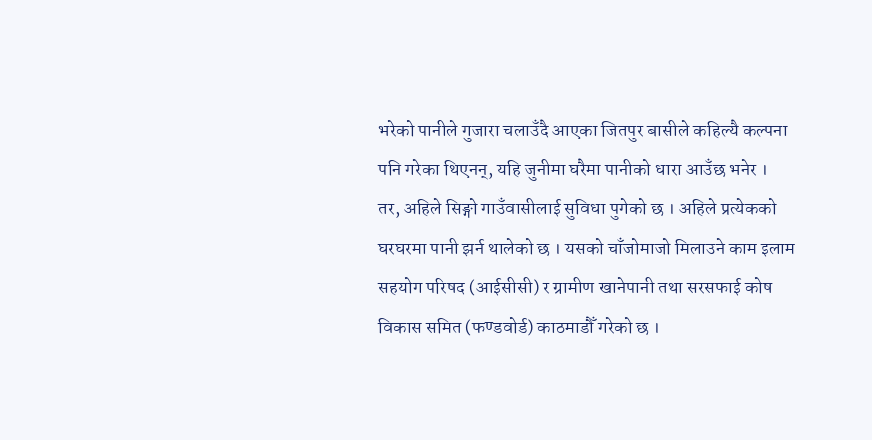भरेको पानीले गुजारा चलाउँदै आएका जितपुर बासीले कहिल्यै कल्पना पनि गरेका थिएनन्, यहि जुनीमा घरैमा पानीको धारा आउँछ भनेर ।
तर, अहिले सिङ्गो गाउँवासीलाई सुविधा पुगेको छ । अहिले प्रत्येकको घरघरमा पानी झर्न थालेको छ । यसको चाँजोमाजो मिलाउने काम इलाम सहयोग परिषद (आईसीसी) र ग्रामीण खानेपानी तथा सरसफाई कोष विकास समित (फण्डवोर्ड) काठमाडौँ गरेको छ ।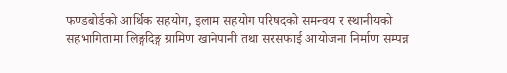फण्डबोर्डको आर्थिक सहयोग, इलाम सहयोग परिषदको समन्वय र स्थानीयको सहभागितामा लिङ्गदिङ्ग ग्रामिण खानेपानी तथा सरसफाई आयोजना निर्माण सम्पन्न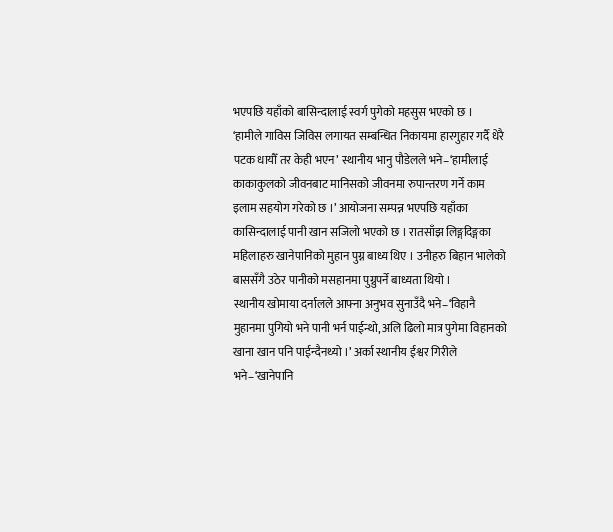भएपछि यहाँको बासिन्दालाई स्वर्ग पुगेको महसुस भएको छ ।
‘हामीले गाविस जिविस लगायत सम्बन्धित निकायमा हारगुहार गर्दै धेरै पटक धायौँ तर केही भएन’ स्थानीय भानु पौडेलले भने–‘हामीलाई काकाकुलको जीवनबाट मानिसको जीवनमा रुपान्तरण गर्ने काम इलाम सहयोग गरेको छ ।’ आयोजना सम्पन्न भएपछि यहाँका कासिन्दालाई पानी खान सजिलो भएको छ । रातसाँझ लिङ्गदिङ्गका महिलाहरु खानेपानिको मुहान पुग्न बाध्य थिए । उनीहरु बिहान भालेको बाससँगै उठेर पानीको मसहानमा पुग्नुपर्ने बाध्यता थियो ।
स्थानीय खोमाया दर्नालले आफ्ना अनुभव सुनाउँदै भने–‘विहानै मुहानमा पुगियो भने पानी भर्न पाईन्थो, अलि ढिलो मात्र पुगेमा विहानको खाना खान पनि पाईन्दैनथ्यो ।’ अर्का स्थानीय ईश्वर गिरीले भने–‘खानेपानि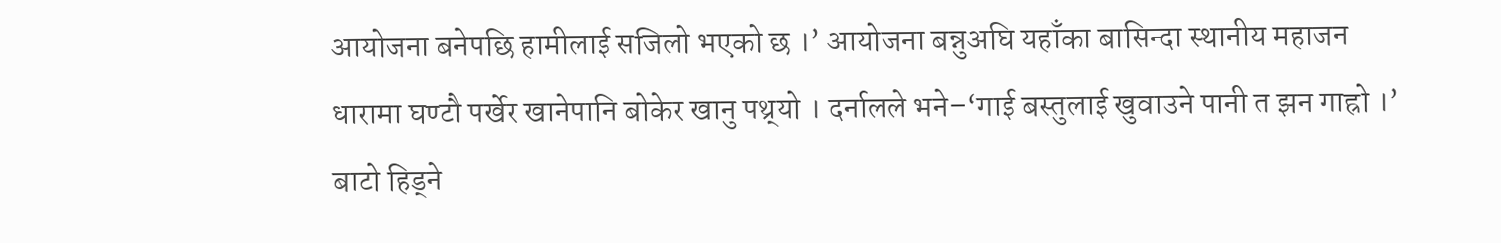आयोजना बनेपछि हामीलाई सजिलो भएको छ ।’ आयोजना बन्नुअघि यहाँका बासिन्दा स्थानीय महाजन धारामा घण्टौ पर्खेर खानेपानि बोकेर खानु पथ्र्यो । दर्नालले भने–‘गाई बस्तुलाई खुवाउने पानी त झन गाह्रो ।’ बाटो हिड्ने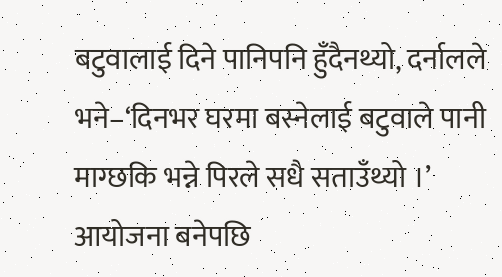बटुवालाई दिने पानिपनि हुँदैनथ्यो, दर्नालले भने–‘दिनभर घरमा बस्नेलाई बटुवाले पानी माग्छकि भन्ने पिरले सधै सताउँथ्यो ।’ आयोजना बनेपछि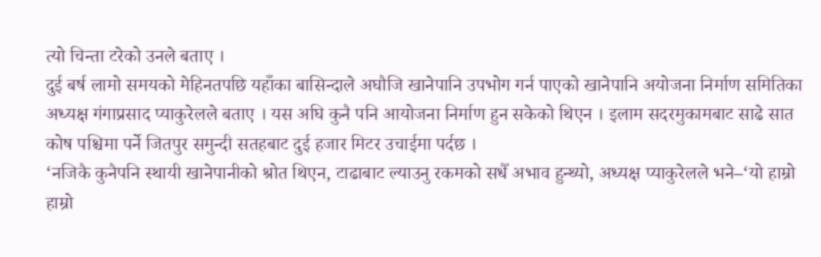त्यो चिन्ता टरेको उनले बताए ।
दुई बर्ष लामो समयको मेहिनतपछि यहाँका बासिन्दाले अघौजि खानेपानि उपभोग गर्न पाएको खानेपानि अयोजना निर्माण समितिका अध्यक्ष गंगाप्रसाद प्याकुरेलले बताए । यस अघि कुनै पनि आयोजना निर्माण हुन सकेको थिएन । इलाम सदरमुकामबाट साढे सात कोष पश्चिमा पर्ने जितपुर समुन्दी सतहबाट दुई हजार मिटर उचाईमा पर्दछ ।
‘नजिकै कुनैपनि स्थायी खानेपानीको श्रोत थिएन, टाढाबाट ल्याउनु रकमको सधैँ अभाव हुन्थ्यो, अध्यक्ष प्याकुरेलले भने–‘यो हाम्रो हाम्रो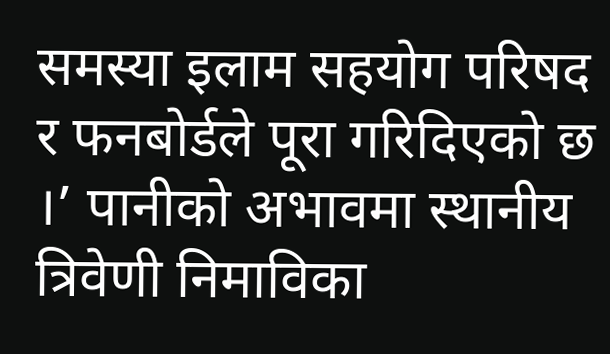समस्या इलाम सहयोग परिषद र फनबोर्डले पूरा गरिदिएको छ ।’ पानीको अभावमा स्थानीय त्रिवेणी निमाविका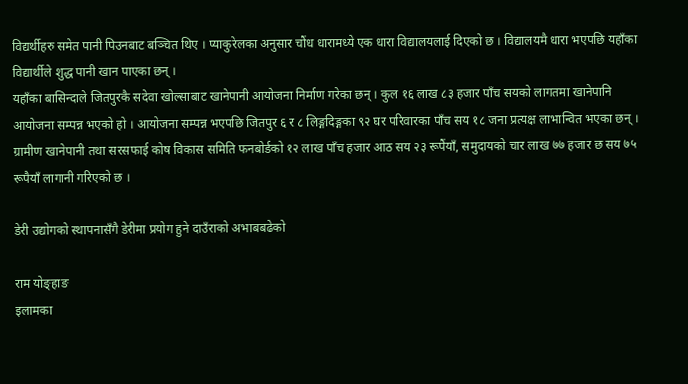विद्यर्थीहरु समेत पानी पिउनबाट बञ्चित थिए । प्याकुरेलका अनुसार चौंध धारामध्ये एक धारा विद्यालयलाई दिएको छ । विद्यालयमै धारा भएपछि यहाँका विद्यार्थीले शुद्ध पानी खान पाएका छन् ।
यहाँका बासिन्दाले जितपुरकै सदेवा खोल्साबाट खानेपानी आयोजना निर्माण गरेका छन् । कुल १६ लाख ८३ हजार पाँच सयको लागतमा खानेपानि आयोजना सम्पन्न भएको हो । आयोजना सम्पन्न भएपछि जितपुर ६ र ८ लिङ्गदिङ्गका ९२ घर परिवारका पाँच सय १८ जना प्रत्यक्ष लाभान्वित भएका छन् । ग्रामीण खानेपानी तथा सरसफाई कोष विकास समिति फनबोर्डको १२ लाख पाँच हजार आठ सय २३ रूपैंयाँ, समुदायको चार लाख ७७ हजार छ सय ७५ रूपैयाँ लागानी गरिएको छ ।

डेरी उद्योगको स्थापनासँगै डेरीमा प्रयोग हुने दाउँराको अभाबबढेको

राम योङ्हाङ
इलामका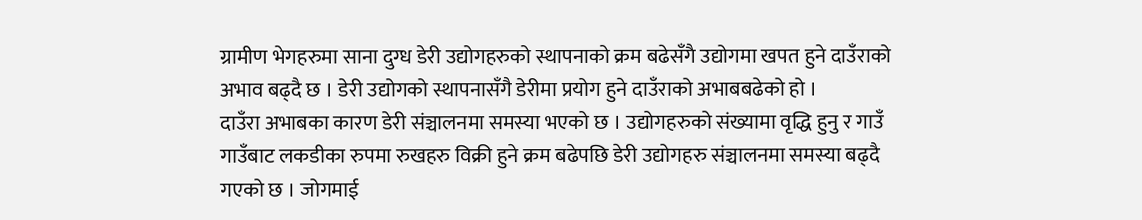ग्रामीण भेगहरुमा साना दुग्ध डेरी उद्योगहरुको स्थापनाको क्रम बढेसँगै उद्योगमा खपत हुने दाउँराको अभाव बढ्दै छ । डेरी उद्योगको स्थापनासँगै डेरीमा प्रयोग हुने दाउँराको अभाबबढेको हो ।
दाउँरा अभाबका कारण डेरी संञ्चालनमा समस्या भएको छ । उद्योगहरुको संख्यामा वृद्धि हुनु र गाउँ गाउँबाट लकडीका रुपमा रुखहरु विक्री हुने क्रम बढेपछि डेरी उद्योगहरु संञ्चालनमा समस्या बढ्दै गएको छ । जोगमाई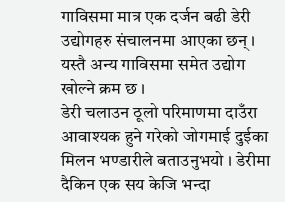गाविसमा मात्र एक दर्जन बढी डेरी उद्योगहरु संचालनमा आएका छन् । यस्तै अन्य गाविसमा समेत उद्योग खोल्ने क्रम छ ।
डेरी चलाउन ठूलो परिमाणमा दाउँरा आवाश्यक हुने गरेको जोगमाई दुईका मिलन भण्डारीले बताउनुभयो । डेरीमा दैकिन एक सय केजि भन्दा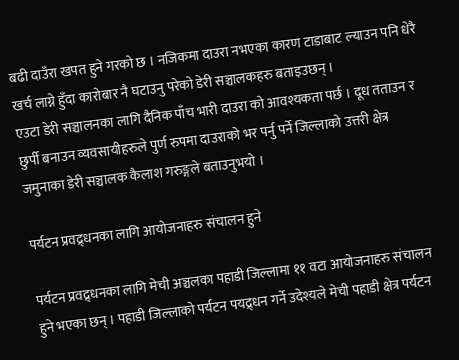बढी दाउँरा खपत हुने गरको छ । नजिकमा दाउरा नभएका कारण टाडाबाट ल्याउन पनि धेरै खर्च लाग्ने हुँदा कारोबार नै घटाउनु परेको डेरी सञ्चालकहरु बताइउछन् ।
एउटा डेरी सञ्चालनका लागि दैनिक पाँच भारी दाउरा को आवश्यकता पर्छ । दूध तताउन र छुर्पी बनाउन व्यवसायीहरुले पुर्ण रुपमा दाउराको भर पर्नु पर्ने जिल्लाको उत्तरी क्षेत्र जमुनाका डेरी सञ्चालक कैलाश गरुङ्गले बताउनुभयो ।

पर्यटन प्रवद्र्धनका लागि आयोजनाहरु संचालन हुने

पर्यटन प्रवद्र्धनका लागि मेची अञ्चलका पहाडी जिल्लामा ११ वटा आयोजनाहरु संचालन हुने भएका छन् । पहाडी जिल्लाको पर्यटन पयद्र्धन गर्ने उदेश्यले मेची पहाडी क्षेत्र पर्यटन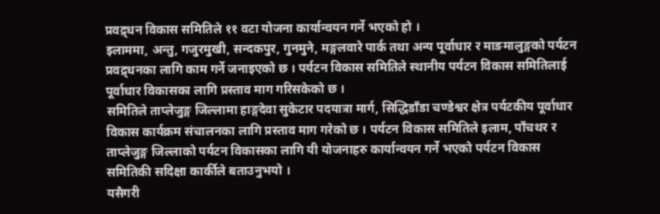प्रवद्र्धन विकास समितिले ११ वटा योजना कार्यान्वयन गर्ने भएको हो ।
इलाममा, अन्तु, गजुरमुखी, सन्दकपुर, गुनमुने, मङ्गलवारे पार्क तथा अन्य पूर्वाधार र माङमालुङ्गको पर्यटन प्रवद्र्धनका लागि काम गर्ने जनाइएको छ । पर्यटन विकास समितिले स्थानीय पर्यटन विकास समितिलाई पूर्वाधार विकासका लागि प्रस्ताव माग गरिसकेको छ ।
समितिले ताप्लेजुङ्ग जिल्लामा हाङ्गदेवा सुकेटार पदयात्रा मार्ग, सिद्धिडाँडा चण्डेश्वर क्षेत्र पर्यटकीय पूर्वाधार विकास कार्यक्रम संचालनका लागि प्रस्ताव माग गरेको छ । पर्यटन विकास समितिले इलाम, पाँचथर र ताप्लेजुङ्ग जिल्लाको पर्यटन विकासका लागि यी योजनाहरु कार्यान्वयन गर्ने भएको पर्यटन विकास समितिकी सदिक्षा कार्कीले बताउनुभयो ।
यसैगरी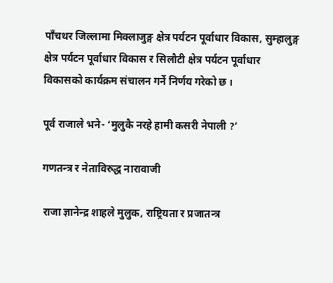पाँचथर जिल्लामा मिक्लाजुङ्ग क्षेत्र पर्यटन पूर्वाधार विकास, सुम्हालुङ्ग क्षेत्र पर्यटन पूर्वाधार विकास र सिलौटी क्षेत्र पर्यटन पूर्वाधार विकासको कार्यक्रम संचालन गर्ने निर्णय गरेको छ ।

पूर्व राजाले भने- ‘मुलुकै नरहे हामी कसरी नेपाली ?’

गणतन्त्र र नेताविरुद्ध नारावाजी

राजा ज्ञानेन्द्र शाहले मुलुक, राष्ट्रियता र प्रजातन्त्र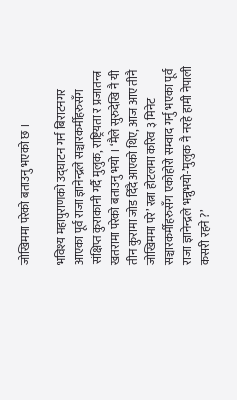जोखिममा परेको बताउनु भएको छ ।

भविश्य महापुराणको उद्घाटन गर्न बिराटनगर आएका पूर्व राजा ज्ञानेन्द्रले सञ्चारकर्मीहरुसँग संक्षिप्त कुराकानी गर्दै मुलुक, राष्ट्रियता र प्रजातन्त्र खतरामा परेको बताउनु भयो । ‘मैले सुरुदेखि नै यी तीन कुरामा जोड दिँदै आएको थिए, आज आए तीनै जोखिममा परे’ रत्ना होटलमा करिव ३ मिनेट सञ्चारकर्मीहरुसँग एकोहोरो सम्वाद गर्नु भएका पूर्व राजा ज्ञानेन्द्रले भन्नुभयो-’मुलुक नै नरहे हामी नेपाली कसरी रहने ?’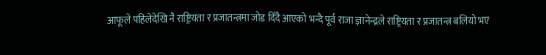आफूले पहिलेदेखि नै राष्ट्रियता र प्रजातन्त्रमा जोड दिँदै आएको भन्दै पूर्व राजा ज्ञानेन्द्रले राष्ट्रियता र प्रजातन्त्र बलियो भए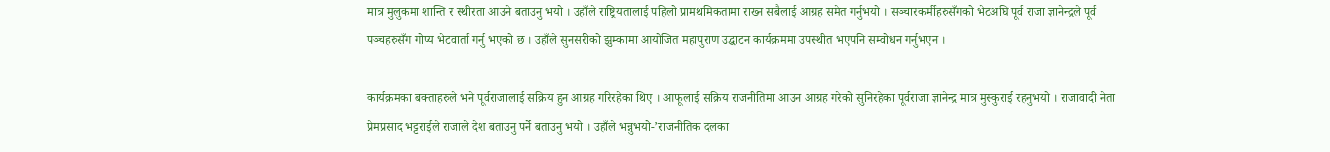मात्र मुलुकमा शान्ति र स्थीरता आउने बताउनु भयो । उहाँले राष्ट्रियतालाई पहिलो प्रामथमिकतामा राख्न सबैलाई आग्रह समेत गर्नुभयो । सञ्चारकर्मीहरुसँगको भेटअघि पूर्व राजा ज्ञानेन्द्रले पूर्व पञ्चहरुसँग गोप्य भेटवार्ता गर्नु भएको छ । उहाँले सुनसरीको झुम्कामा आयोजित महापुराण उद्घाटन कार्यक्रममा उपस्थीत भएपनि सम्वोधन गर्नुभएन ।

कार्यक्रमका बक्ताहरुले भने पूर्वराजालाई सक्रिय हुन आग्रह गरिरहेका थिए । आफूलाई सक्रिय राजनीतिमा आउन आग्रह गरेको सुनिरहेका पूर्वराजा ज्ञानेन्द्र मात्र मुस्कुराई रहनुभयो । राजावादी नेता प्रेमप्रसाद भट्टराईले राजाले देश बताउनु पर्ने बताउनु भयो । उहाँले भन्नुभयो-’राजनीतिक दलका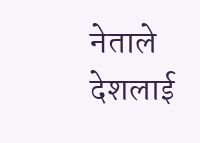नेताले देशलाई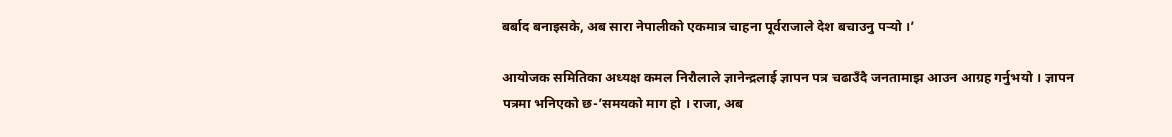बर्बाद बनाइसके, अब सारा नेपालीको एकमात्र चाहना पूर्वराजाले देश बचाउनु पर्‍यो ।’

आयोजक समितिका अध्यक्ष कमल निरौलाले ज्ञानेन्द्रलाई ज्ञापन पत्र चढाउँदै जनतामाझ आउन आग्रह गर्नुभयो । ज्ञापन पत्रमा भनिएको छ-’समयको माग हो । राजा, अब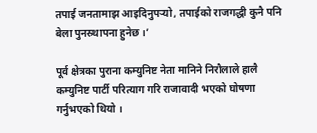तपाई जनतामाझ आइदिनुपर्‍यो, तपाईको राजगद्धी कुनै पनि बेला पुनस्र्थापना हुनेछ ।’

पूर्व क्षेत्रका पुराना कम्युनिष्ट नेता मानिने निरौलाले हालै कम्युनिष्ट पार्टी परित्याग गरि राजावादी भएको घोषणा गर्नुभएको थियो ।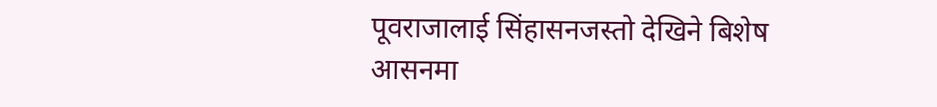पूवराजालाई सिंहासनजस्तो देखिने बिशेष आसनमा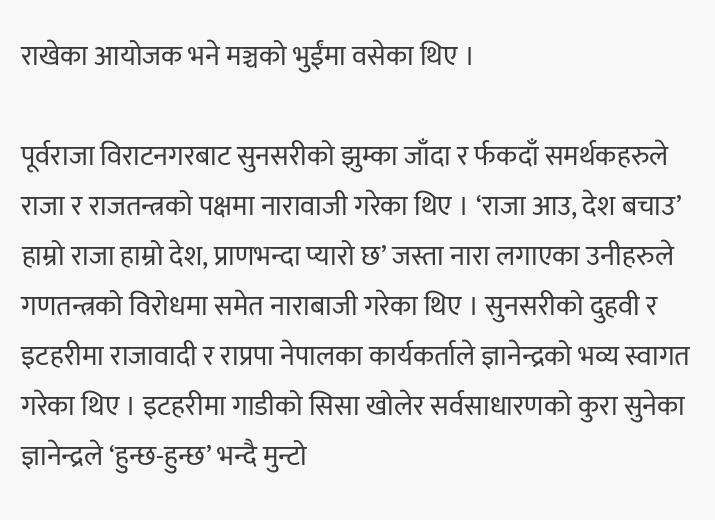राखेका आयोजक भने मञ्चको भुईंमा वसेका थिए ।

पूर्वराजा विराटनगरबाट सुनसरीको झुम्का जाँदा र र्फकदाँ समर्थकहरुले राजा र राजतन्त्रको पक्षमा नारावाजी गरेका थिए । ‘राजा आउ, देश बचाउ’ हाम्रो राजा हाम्रो देश, प्राणभन्दा प्यारो छ’ जस्ता नारा लगाएका उनीहरुले गणतन्त्रको विरोधमा समेत नाराबाजी गरेका थिए । सुनसरीको दुहवी र इटहरीमा राजावादी र राप्रपा नेपालका कार्यकर्ताले ज्ञानेन्द्रको भव्य स्वागत गरेका थिए । इटहरीमा गाडीको सिसा खोलेर सर्वसाधारणको कुरा सुनेका ज्ञानेन्द्रले ‘हुन्छ-हुन्छ’ भन्दै मुन्टो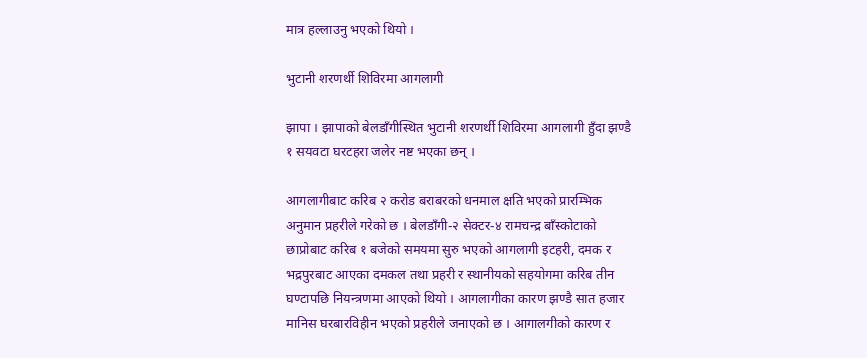मात्र हल्लाउनु भएको थियो ।

भुटानी शरणर्थी शिविरमा आगलागी

झापा । झापाको बेलडाँगीस्थित भुटानी शरणर्थी शिविरमा आगलागी हुँदा झण्डै १ सयवटा घरटहरा जलेर नष्ट भएका छन् ।

आगलागीबाट करिब २ करोड बराबरको धनमाल क्षति भएको प्रारम्भिक अनुमान प्रहरीले गरेको छ । बेलडाँगी-२ सेक्टर-४ रामचन्द्र बाँस्कोटाको छाप्रोबाट करिब १ बजेको समयमा सुरु भएको आगलागी इटहरी, दमक र भद्रपुरबाट आएका दमकल तथा प्रहरी र स्थानीयको सहयोगमा करिब तीन घण्टापछि नियन्त्रणमा आएको थियो । आगलागीका कारण झण्डै सात हजार मानिस घरबारविहीन भएको प्रहरीले जनाएको छ । आगालगीको कारण र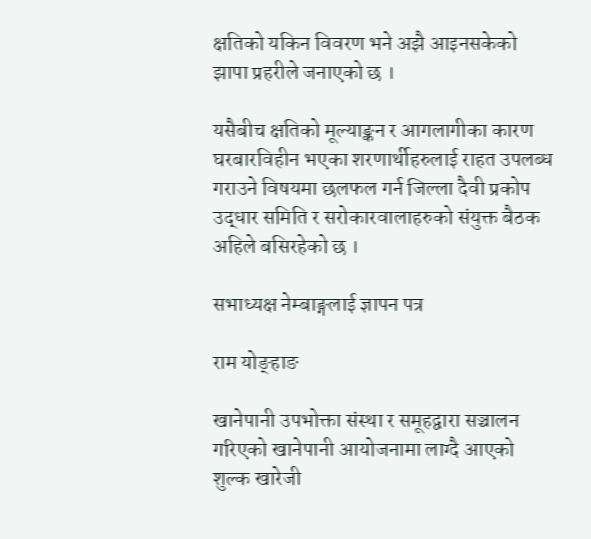क्षतिको यकिन विवरण भने अझै आइनसकेको झापा प्रहरीले जनाएको छ ।

यसैबीच क्षतिको मूल्याङ्कन र आगलागीका कारण घरबारविहीन भएका शरणार्थीहरुलाई राहत उपलब्ध गराउने विषयमा छलफल गर्न जिल्ला दैवी प्रकोप उद्धार समिति र सरोकारवालाहरुको संयुक्त बैठक अहिले बसिरहेको छ ।

सभाध्यक्ष नेम्बाङ्गलाई ज्ञापन पत्र

राम योङ्हाङ

खानेपानी उपभोक्ता संस्था र समूहद्वारा सञ्चालन गरिएको खानेपानी आयोजनामा लाग्दै आएको शुल्क खारेजी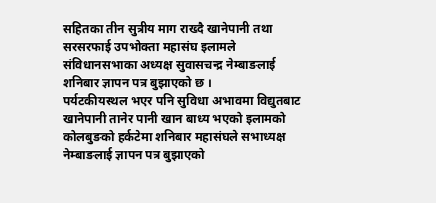सहितका तीन सुत्रीय माग राख्दै खानेपानी तथा सरसरफाई उपभोक्ता महासंघ इलामले संविधानसभाका अध्यक्ष सुवासचन्द्र नेम्बाङलाई शनिबार ज्ञापन पत्र बुझाएको छ ।
पर्यटकीयस्थल भएर पनि सुविधा अभावमा विद्युतबाट खानेपानी तानेर पानी खान बाध्य भएको इलामको कोलबुङको हर्कटेमा शनिबार महासंघले सभाध्यक्ष नेम्बाङलाई ज्ञापन पत्र बुझाएको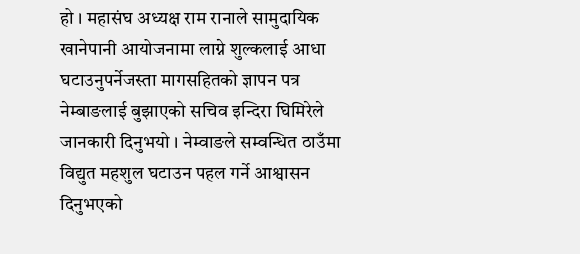हो । महासंघ अध्यक्ष राम रानाले सामुदायिक खानेपानी आयोजनामा लाग्ने शुल्कलाई आधा घटाउनुपर्नेजस्ता मागसहितको ज्ञापन पत्र नेम्बाङलाई बुझाएको सचिव इन्दिरा घिमिरेले जानकारी दिनुभयो । नेम्वाङले सम्वन्धित ठाउँमा विद्युत महशुल घटाउन पहल गर्ने आश्वासन दिनुभएको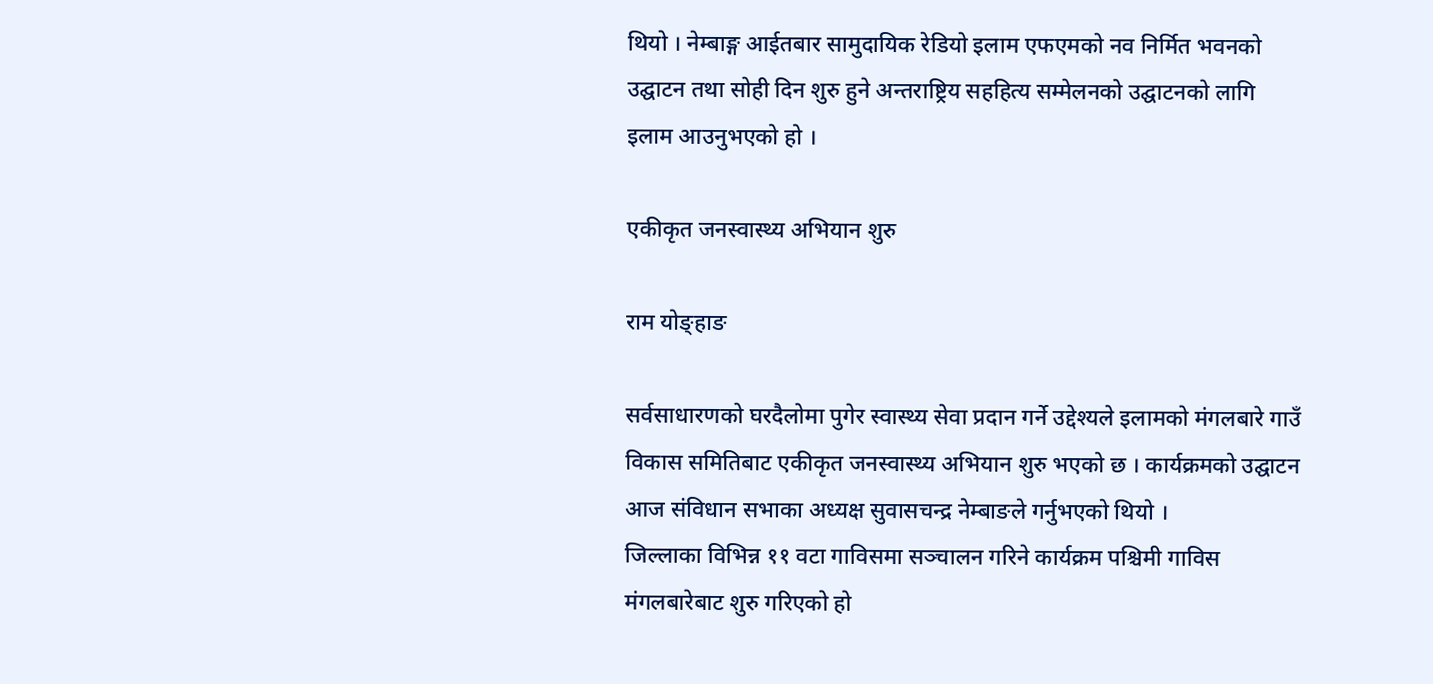थियो । नेम्बाङ्ग आईतबार सामुदायिक रेडियो इलाम एफएमको नव निर्मित भवनको उद्घाटन तथा सोही दिन शुरु हुने अन्तराष्ट्रिय सहहित्य सम्मेलनको उद्घाटनको लागि इलाम आउनुभएको हो ।

एकीकृत जनस्वास्थ्य अभियान शुरु

राम योङ्हाङ

सर्वसाधारणको घरदैलोमा पुगेर स्वास्थ्य सेवा प्रदान गर्ने उद्देश्यले इलामको मंगलबारे गाउँ विकास समितिबाट एकीकृत जनस्वास्थ्य अभियान शुरु भएको छ । कार्यक्रमको उद्घाटन आज संविधान सभाका अध्यक्ष सुवासचन्द्र नेम्बाङले गर्नुभएको थियो ।
जिल्लाका विभिन्न ११ वटा गाविसमा सञ्चालन गरिने कार्यक्रम पश्चिमी गाविस मंगलबारेबाट शुरु गरिएको हो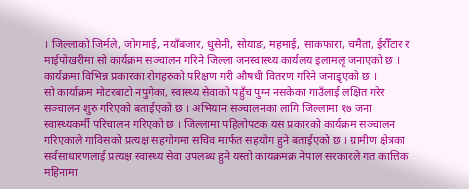। जिल्लाको जिर्मले, जोगमाई, नयाँबजार, धुसेनी, सोयाङ, महमाई, साकफारा, चमैता, ईरौँटार र माईपोखरीमा सो कार्यक्रम सञ्चालन गरिने जिल्ला जनस्वास्थ्य कार्यलय इलामलृ जनाएको छ । कार्यक्रमा विभिन्न प्रकारका रोगहरुको परिक्षण गरी औषधी वितरण गरिने जनाइृएको छ ।
सो कार्याक्रम मोटरबाटो नपुगेका, स्वास्थ्य सेवाको पहुँच पुग्न नसकेका गाउँलाई लक्षित गरेर सञ्चालन शुरु गरिएको बताईएको छ । अभियान सञ्चालनका लागि जिल्लामा १७ जना स्वास्थ्यकर्मी परिचालन गरिएको छ । जिल्लामा पहिलोपटक यस प्रकारको कार्यक्रम सञ्चालन गरिएकाले गाविसको प्रत्यक्ष सहगोगमा सचिव मार्फत सहयोग हुने बताईएको छ । ग्रामीण क्षेत्रका सर्वसाधारणलाई प्रत्यक्ष स्वास्थ्य सेवा उपलब्ध हुने यस्तो कायक्रमक्र नेपाल सरकारले गत कात्तिक महिनामा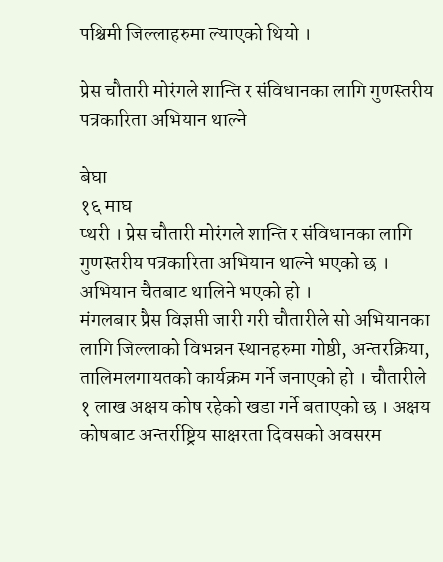पश्चिमी जिल्लाहरुमा ल्याएको थियो ।

प्रेस चौतारी मोरंगले शान्ति र संविधानका लागि गुणस्तरीय पत्रकारिता अभियान थाल्ने

बेघा
१६ माघ
प्थरी । प्रेस चौतारी मोरंगले शान्ति र संविधानका लागि गुणस्तरीय पत्रकारिता अभियान थाल्ने भएको छ । अभियान चैतबाट थालिने भएको हो ।
मंगलबार प्रैस विज्ञप्ती जारी गरी चौतारीले सो अभियानका लागि जिल्लाको विभन्नन स्थानहरुमा गोष्ठी, अन्तरक्रिया, तालिमलगायतको कार्यक्रम गर्ने जनाएको हो । चौतारीले १ लाख अक्षय कोष रहेको खडा गर्ने बताएको छ । अक्षय कोषबाट अन्तर्राष्ट्रिय साक्षरता दिवसको अवसरम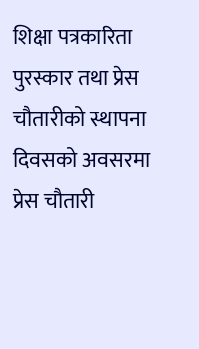शिक्षा पत्रकारिता पुरस्कार तथा प्रेस चौतारीको स्थापना दिवसको अवसरमा प्रेस चौतारी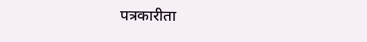पत्रकारीता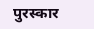पुरस्कार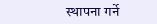स्थापना गर्ने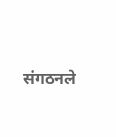संगठनले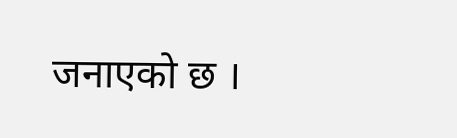जनाएको छ ।